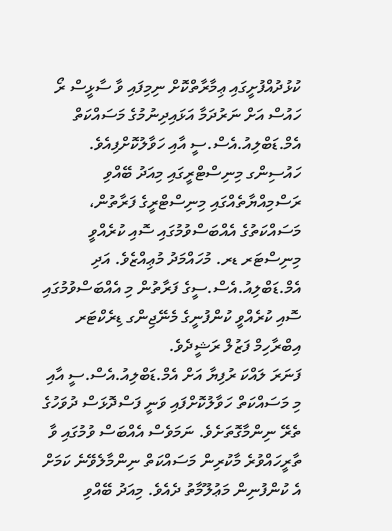ކުޅުދުއްފުށީގައި ޢިމާރާތްކޮށް ނިމިފައި ވާ ސާޅީސް ރޯ ހައުސް އަށް ނަރުދަމާ އަޅައިދިނުމުގެ މަސައްކަތް އެމް.ޑަބްލިއު.އެސް.ސީ އާއި ހަވާލުކޮށްފިއެވެ. ހައުސިންގ މިނިސްޓްރީގައި މިއަދު ބޭއްވި ރަސްމިއްޔާތެއްގައި މިނިސްޓްރީގެ ފަރާތުން، މަސައްކަތުގެ އެއްބަސްވުމުގައި ސޮއި ކުރެއްވީ މިނިސްޓަރ ޑރ. މުހައްމަދު މުޢިއްޒެވެ. އަދި އެމް.ޑަބްލިއު.އެސް.ސީގެ ފަރާތުން މި އެއްބަސްވުމުގައި ސޮއި ކުރެއްވީ ކުންފުނީގެ މެނޭޖިންގ ޑިރެކްޓަރ އިބްރާހިމް ފަޒުލް ރަޝީދެވެ.
ފަނަރަ ލައްކަ ރުފިޔާ އަށް އެމް.ޑަބްލިއު.އެސް.ސީ އާއި މި މަސައްކަތް ހަވާލުކޮށްފައި ވަނީ ފަސްދޮޅަސް ދުވަހުގެ ތެރޭ ނިންމާގޮތަށެވެ. ނަމަވެސް އެއްބަސް ވުމުގައި ވާ ތާރީހައްވުރެ މާކުރިން މަސައްކަތް ނިންމާލެވޭނެ ކަމަށް އެ ކުންފުނިން މަޢުލޫމާތު ދެއެވެ. މިއަދު ބޭއްވި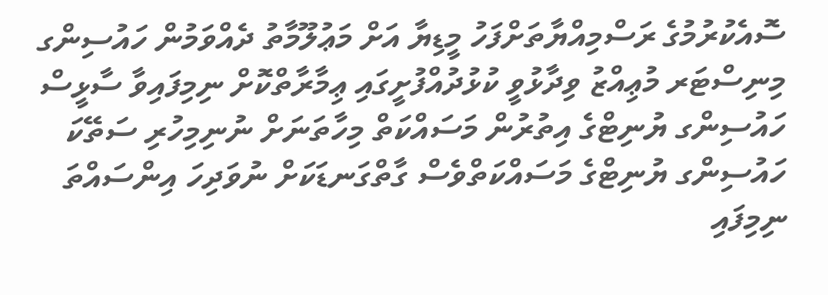ސޮއެކުރުމުގެ ރަސްމިއްޔާތަށްފަހު މީޑިޔާ އަށް މަޢުލޫމާތު ދެއްވަމުން ހައުސިންގ މިނިސްޓަރ މުޢިއްޒު ވިދާޅުވީ ކުޅުދުއްފުށީގައި ޢިމާރާތްކޮށް ނިމިފައިވާ ސާޅީސް ހައުސިންގ ޔުނިޓްގެ އިތުރުން މަސައްކަތް މިހާތަނަށް ނުނިމިހުރި ސަތޭކަ ހައުސިންގ ޔުނިޓްގެ މަސައްކަތްވެސް ގާތްގަނޑަކަށް ނުވަދިހަ އިންސައްތަ ނިމިފައި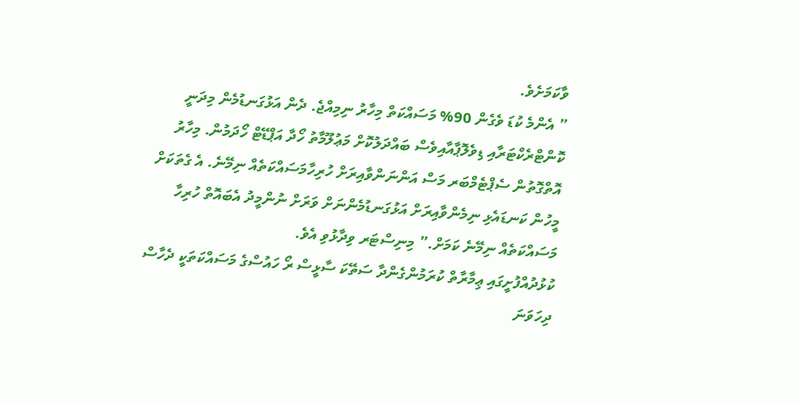ވާކަމަށެވެ.
” އެންމެ ކުޑަ ވެގެން 90% މަސައްކަތް މިހާރު ނިމިއްޖެ. ދެން އަޅުގަނޑުމެން މިދަނީ ކޮންޓްރެކްޓަރާއި ޑިވެލޮޕާއާއިވެސް ބައްދަލުކޮށް މަޢުލޫމާތު ހޯދާ އަޕްޑޭޓް ހޯދަމުން. މިހާރު އޮތްގޮތުން ސެޕްޓެމްބަރ މަސް އަންނަންވާއިރަށް ހުރިހާމަސައްކަތެއް ނިމޭނެ. އެ ގެތަކަށް މީހުން ކަނޑައެޅި ނިމެންވާއިރަށް އަޅުގަނޑުމެންނަށް ވަރަށް ނުންމީދު އެބައޮތް ހުރިހާ މަސައްކަތެއް ނިމޭނެ ކަމަށް.” މިނިސްޓަރ ވިދާޅުވި އެވެ.
ކުޅުދުއްފުށީގައި ޢިމާރާތް ކުރަމުންގެންދާ ސަތޭކަ ސާޅީސް ރޯ ހައުސްގެ މަސައްކަތަކީ ދެހާސް ދިހަވަނަ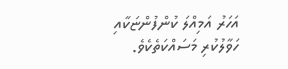އަހަރު އަމިއްލަ ކުންފުންޏަކާއި ހަވާލުކުރި މަސައްކަތެކެވެ.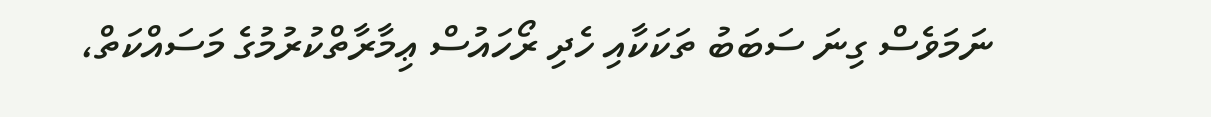ނަމަވެސް ގިނަ ސަބަބު ތަކަކާއި ހެދި ރޯހައުސް ޢިމާރާތްކުރުމުގެ މަސައްކަތް،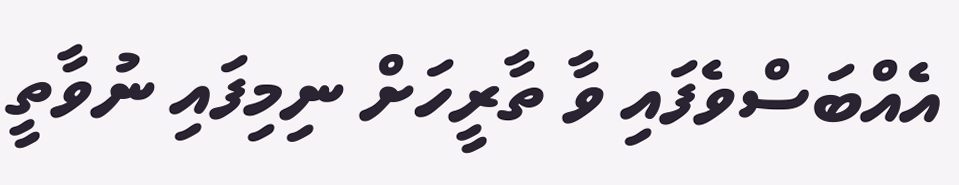އެއްބަސްވެފައި ވާ ތާރީހަށް ނިމިފައި ނުވާތީ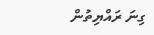ގިނަ ރައްޔިތުން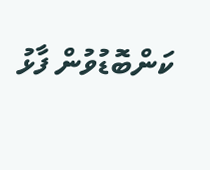ކަންބޮޑުވުން ފާޅު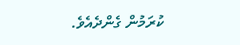ކުރަމުން ގެންދެއެވެ.